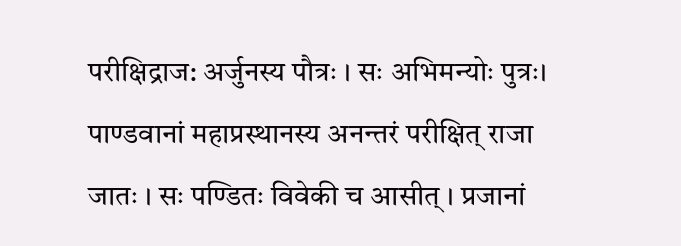परीक्षिद्राज: अर्जुनस्य पौत्रः । सः अभिमन्योः पुत्रः। पाण्डवानां महाप्रस्थानस्य अनन्तरं परीक्षित् राजा जातः । सः पण्डितः विवेकी च आसीत् । प्रजानां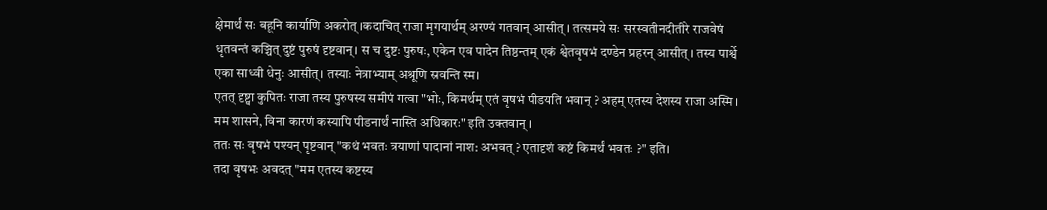क्षेमार्थं सः बहूनि कार्याणि अकरोत् ।कदाचित् राजा मृगयार्थम् अरण्यं गतवान् आसीत् । तत्समये सः सरस्वतीनदीतीरे राजवेषं धृतवन्तं कञ्चित् दुष्टं पुरुषं दृष्टवान्। स च दुष्टः पुरुषः, एकेन एव पादेन तिष्ठन्तम् एकं श्वेतवृषभं दण्डेन प्रहरन् आसीत् । तस्य पार्श्वे एका साध्वी धेनुः आसीत्। तस्याः नेत्राभ्याम् अश्रूणि स्रवन्ति स्म।
एतत् दृष्ट्वा कुपितः राजा तस्य पुरुषस्य समीपं गत्वा "भोः, किमर्थम् एतं वृषभं पीडयति भवान् ? अहम् एतस्य देशस्य राजा अस्मि । मम शासने, विना कारणं कस्यापि पीडनार्थं नास्ति अधिकारः" इति उक्तवान् ।
ततः सः वृषभं पश्यन् पृष्टवान् "कथं भवतः त्रयाणां पादानां नाश: अभवत् ? एतादृशं कष्टं किमर्थं भवतः ?" इति।
तदा वृषभः अवदत् "मम एतस्य कष्टस्य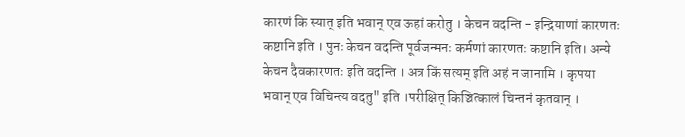कारणं कि स्यात् इति भवान् एव ऊहां करोतु । केचन वदन्ति - इन्द्रियाणां कारणतः कष्टानि इति । पुनः केचन वदन्ति पूर्वजन्मनः कर्मणां कारणतः कष्टानि इति। अन्ये केचन दैवकारणतः इति वदन्ति । अत्र किं सत्यम् इति अहं न जानामि । कृपया भवान् एव विचिन्त्य वदतु" इति ।परीक्षित् किञ्चित्कालं चिन्तनं कृतवान् ।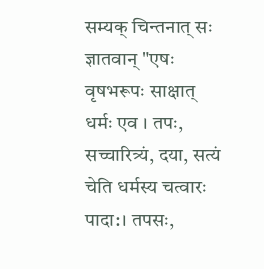सम्यक् चिन्तनात् सः ज्ञातवान् "एषः वृषभरूपः साक्षात् धर्मः एव । तपः, सच्चारित्र्यं, दया, सत्यं चेति धर्मस्य चत्वारः पादा:। तपसः,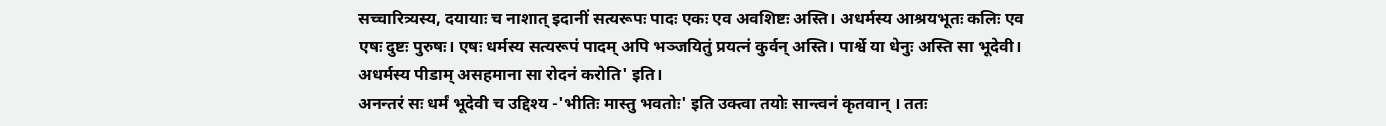सच्चारित्र्यस्य, दयायाः च नाशात् इदानीं सत्यरूपः पादः एकः एव अवशिष्टः अस्ति। अधर्मस्य आश्रयभूतः कलिः एव एषः दुष्टः पुरुषः। एषः धर्मस्य सत्यरूपं पादम् अपि भञ्जयितुं प्रयत्नं कुर्वन् अस्ति। पार्श्वे या धेनुः अस्ति सा भूदेवी। अधर्मस्य पीडाम् असहमाना सा रोदनं करोति' इति।
अनन्तरं सः धर्मं भूदेवी च उद्दिश्य -'भीतिः मास्तु भवतोः' इति उक्त्वा तयोः सान्त्वनं कृतवान् । ततः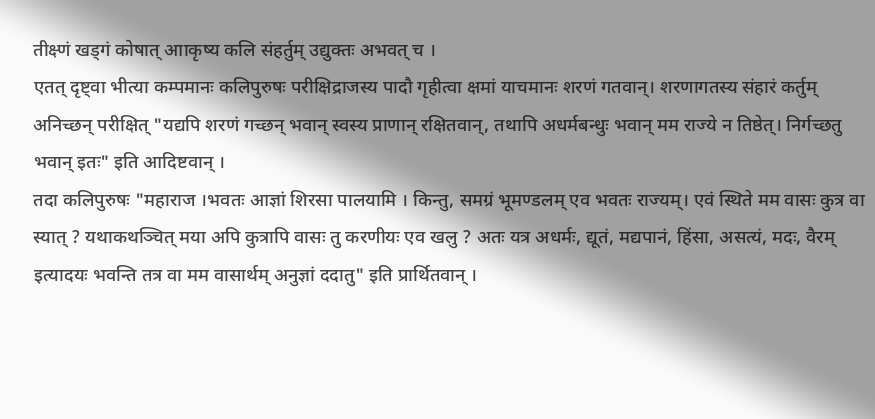तीक्ष्णं खड्गं कोषात् आाकृष्य कलि संहर्तुम् उद्युक्तः अभवत् च ।
एतत् दृष्ट्वा भीत्या कम्पमानः कलिपुरुषः परीक्षिद्राजस्य पादौ गृहीत्वा क्षमां याचमानः शरणं गतवान्। शरणागतस्य संहारं कर्तुम् अनिच्छन् परीक्षित् "यद्यपि शरणं गच्छन् भवान् स्वस्य प्राणान् रक्षितवान्, तथापि अधर्मबन्धुः भवान् मम राज्ये न तिष्ठेत्। निर्गच्छतु भवान् इतः" इति आदिष्टवान् ।
तदा कलिपुरुषः "महाराज ।भवतः आज्ञां शिरसा पालयामि । किन्तु, समग्रं भूमण्डलम् एव भवतः राज्यम्। एवं स्थिते मम वासः कुत्र वा स्यात् ? यथाकथञ्चित् मया अपि कुत्रापि वासः तु करणीयः एव खलु ? अतः यत्र अधर्मः, द्यूतं, मद्यपानं, हिंसा, असत्यं, मदः, वैरम् इत्यादयः भवन्ति तत्र वा मम वासार्थम् अनुज्ञां ददातु" इति प्रार्थितवान् ।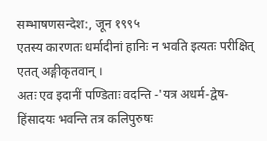सम्भाषणसन्देश:, जून १९९५
एतस्य कारणतः धर्मादीनां हानिः न भवति इत्यतः परीक्षित् एतत् अङ्गीकृतवान् ।
अतः एव इदानीं पण्डिताः वदन्ति -'यत्र अधर्म-द्वेष-हिंसादयः भवन्ति तत्र कलिपुरुषः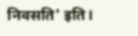निवसति' इति।